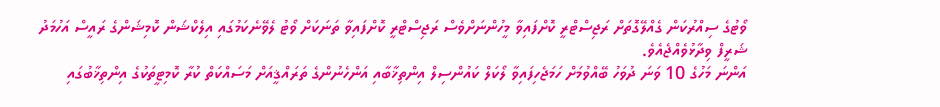ވޯޓުގެ ސިއްރުކަން ގެއްލޭގޮތަށް ރަޖިސްޓްރީ ކޮށްފައިވާ މީހުންނަށްވެސް ރަޖިސްޓްރީ ކޮށްފައިވާ ތަނަކަށް ވޯޓު ލެވޭނެކަމުގައި އިލެކްޝަން ކޮމިޝަންގެ ރައީސް އަހުމަދު ޝަރީފް ވިދާޅުވެއްޖެއެވެ.
އަންނަ މަހުގެ 10 ވަނަ ދުވަހު ބޭއްވުމަށް ހަމަޖެހިފައިވާ ލޯކަލް ކައުންސިލް އިންތިޚާބާއި އަންހެނުންގެ ތަރައްޤީއަށް މަސައްކަތް ކުރާ ކޮމިޓީތަކުގެ އިންތިޚާބުގައި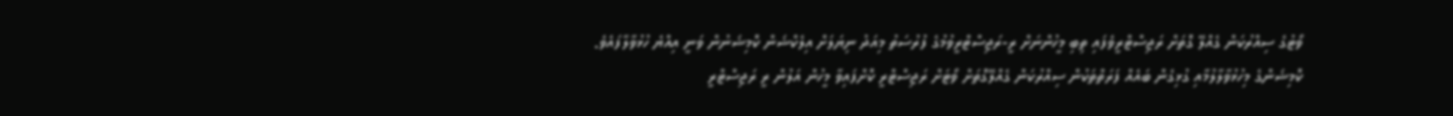ވޯޓުގެ ސިއްރުކަން ގެއްލޭ ގޮތަށް ރަޖިސްޓްރީވެފައި ތިބި މީހުންނަށް ރީ-ރަޖިސްޓްރީވުމުގެ ފުރުސަތު މިއަދު ނިޔަލަށް އިލެކްޝަން ކޮމިޝަނުން ވަނީ އިއްޔެ ހުޅުވާލާފައެވެ.
ކޮމިޝަންގެ މިހުޅުވާލާލުމާއި ގުޅިގެން ބައެއް ފަރަތްތަކުން ސިއްރުކަން ގެއްލޭގޮތަށް ވޯޓަށް ރަޖިސްޓްރީ ކޮށްފައިވާ މީހުން އަލުން ރީ ރަޖިސްޓްރީ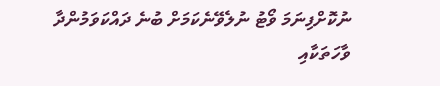ނުކޮށްފިނަމަ ވޯޓު ނުލެވޭނެކަމަށް ބުނެ ދައްކަވަމުންދާ ވާހަތަކާއި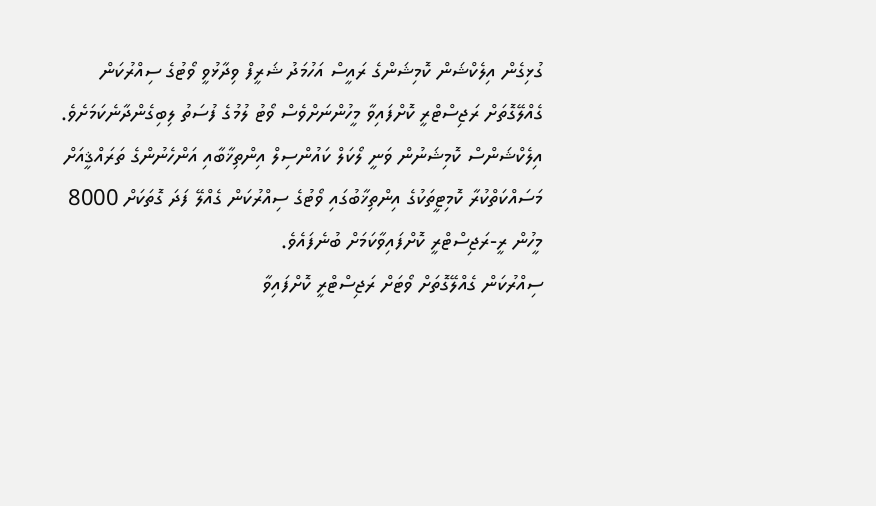ގުޅިގެން އިލެކްޝަން ކޮމިޝަންގެ ރައީސް އަހުމަދު ޝަރީފް ވިދާޅުވީ ވޯޓުގެ ސިއްރުކަން ގެއްލޭގޮތަށް ރަޖިސްޓްރީ ކޮށްފައިވާ މީހުންނަށްވެސް ވޯޓު ލުމުގެ ފުސަތު ލިބިގެންދާނެކަމަށެވެ.
އިލެކްޝަންސް ކޮމިޝަނުން ވަނީ ލޯކަލް ކައުންސިލް އިންތިޚާބާއި އަންހެނުންގެ ތަރައްޤީއަށް މަސައްކަތްކުރާ ކޮމިޓީތަކުގެ އިންތިޚާބުގައި ވޯޓުގެ ސިއްރުކަން ގެއްލޭ ފަދަ ގޮތަކަށް 8000 މީހުން ރީ-ރަޖިސްޓްރީ ކޮށްފައިވާކަމަށް ބުނެފައެވެ.
ސިއްރުކަން ގެއްލޭގޮތަށް ވޯޓަށް ރަޖިސްޓްރީ ކޮށްފައިވާ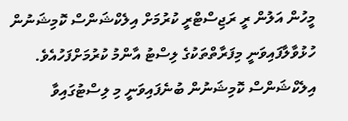މީހުން އަލުން ރީ ރަޖިސްޓްރީ ކުރުމަށް އިލެކްޝަންސް ކޮމިޝަނުން ހުޅުވާލާފައިވަނީ މިފަރާތްތަކުގެ ލިސްޓު އާންމު ކުރުމަށްފަހުއެވެ. އިލެކްޝަންސް ކޮމިޝަނުން ބުނެފައިވަނީ މި ލިސްޓުގައިވާ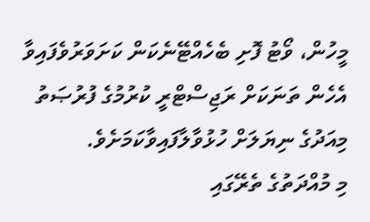މީހުން، ވޯޓު ފޮށި ބެހެއްޓޭނެކަން ކަށަވަރުވެފައިވާ އެހެން ތަނަކަށް ރަޖިސްޓްރީ ކުރުމުގެ ފުރުޞަތު މިއަދުގެ ނިޔަލަށް ހުޅުވާލާފައިވާކަމަށެވެ.
މި މުއްދަތުގެ ތެރޭގައި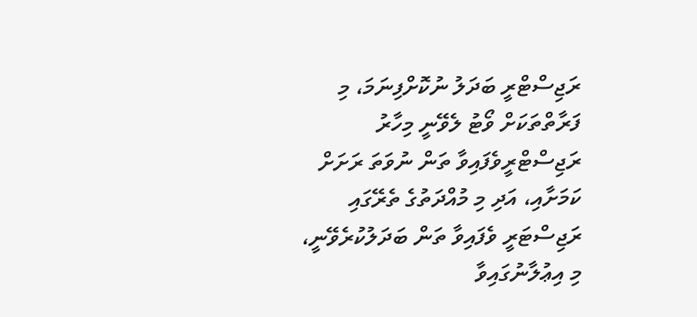ރަޖިސްޓްރީ ބަދަލު ނުކޮށްފިނަމަ، މި ފަރާތްތަކަށް ވޯޓު ލެވޭނީ މިހާރު ރަޖިސްޓްރީވެފައިވާ ތަން ނުވަތަ ރަށަށް ކަމަށާއި، އަދި މި މުއްދަތުގެ ތެރޭގައި ރަޖިސްޓަރީ ވެފައިވާ ތަން ބަދަލުކުރެވޭނީ، މި އިޢުލާނުގައިވާ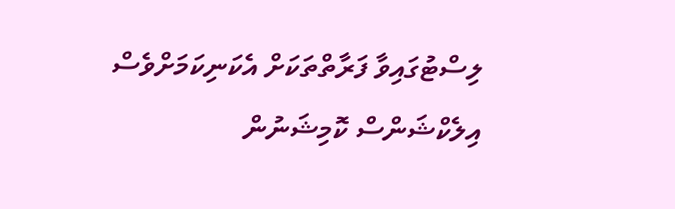ލިސްޓުގައިވާ ފަރާތްތަކަށް އެކަނިކަމަށްވެސް އިލެކްޝަންސް ކޮމިޝަނުން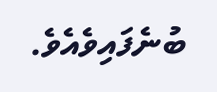ބުނެފައިވެއެވެ.